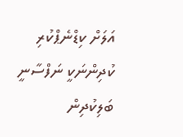އަލަށް ކިޑްނެޕްކުރި ކުދިންނަކީ ނަފްސާނީ ބަލިކުދިން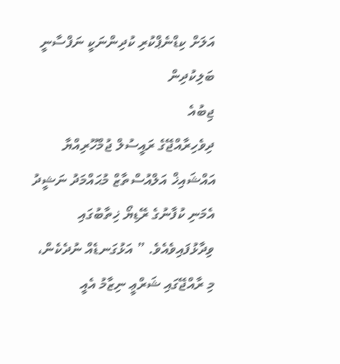އަލަށް ކިޑްނެޕްކުރި ކުދިންނަކީ ނަފްސާނީ ބަލިކުދިން
ޖިބުއެ
ދިވެހިރާއްޖޭގެ ރައީސުލް ޖުމްހޫރިއްޔާ އައްޝައިޚް އަލްއުސްތާޒް މުޙައްމަދު ނަޝީދު އެމަނި ކުފާނުގެ ރޭޑިޔޯ ޚިތާބުގައި ވިދާޅުފައިވެއެވެ. ” އަޅުގަނޑެއް ނުދެކެން، މި ރާއްޖޭގައި ޝަރްޢީ ނިޒާމު އެއީ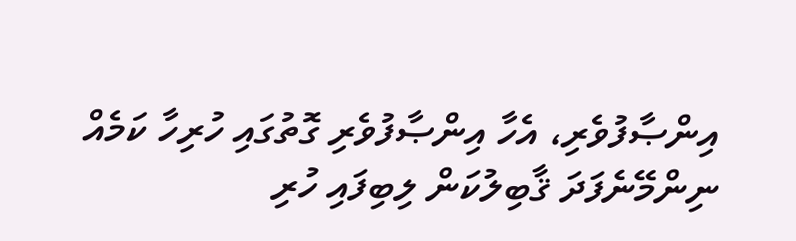އިންޞާފުވެރި، އެހާ އިންޞާފުވެރި ގޮތުގައި ހުރިހާ ކަމެއް ނިންމޭނެފަދަ ޤާބިލުކަން ލިބިފައި ހުރި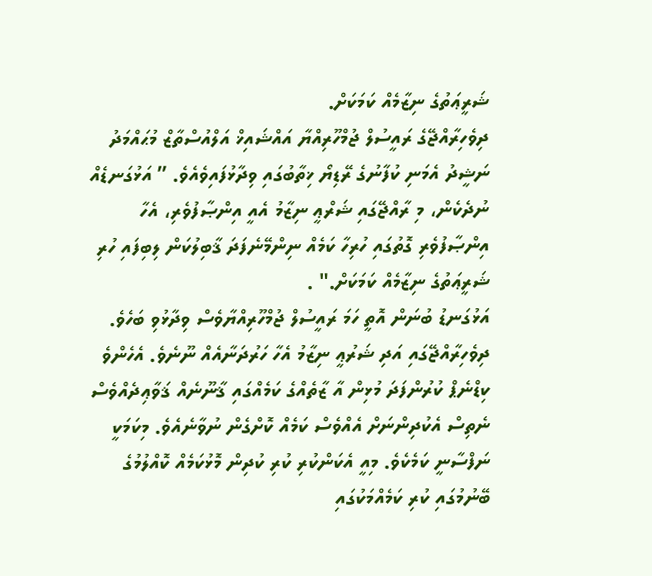ޝަރީޢަތުގެ ނިޒާމެއް ކަމަކަށް.
ދިވެހިރާއްޖޭގެ ރައީސުލް ޖުމްހޫރިއްޔާ އައްޝައިޚް އަލްއުސްތާޒް މުޙައްމަދު ނަޝީދު އެމަނި ކުފާނުގެ ރޭޑިޔޯ ޚިތާބުގައި ވިދާޅުފައިވެއެވެ. ” އަޅުގަނޑެއް ނުދެކެން، މި ރާއްޖޭގައި ޝަރްޢީ ނިޒާމު އެއީ އިންޞާފުވެރި، އެހާ އިންޞާފުވެރި ގޮތުގައި ހުރިހާ ކަމެއް ނިންމޭނެފަދަ ޤާބިލުކަން ލިބިފައި ހުރި ޝަރީޢަތުގެ ނިޒާމެއް ކަމަކަށް." .
އަޅުގަނޑު ބުނަން އޮތީ ހަމަ ރައީސުލް ޖުމްހޫރިއްޔާވެސް ވިދާޅުވި ބަހެވެ. ދިވެހިރާއްޖޭގައި އަދި ޝަރުޢީ ނިޒާމު އެހާ ހަރުދަނާއެއް ނޫނެވެ. އެހެންވެ ކިޑްނެޕް ކުރުންފަދަ މުޅިން އާ ޒާތެއްގެ ކަމެއްގައި ޤާނޫނެއް ޤަވާޢިދެއްވެސް ނެތިސް އެކުދިންނަށް އެއްވެސް ކަމެއް ކޮށްގެން ނުވާނެއެވެ. މިކަމަކީ ނަފްސާނީ ކަމެކެވެ. މިއީ އެކަންކުރި ކުރި ކުދިން މޮޅުކަމެއް ކޮއްލުމުގެ ބޭނުމުގައި ކުރި ކަމެއްމަކުގައި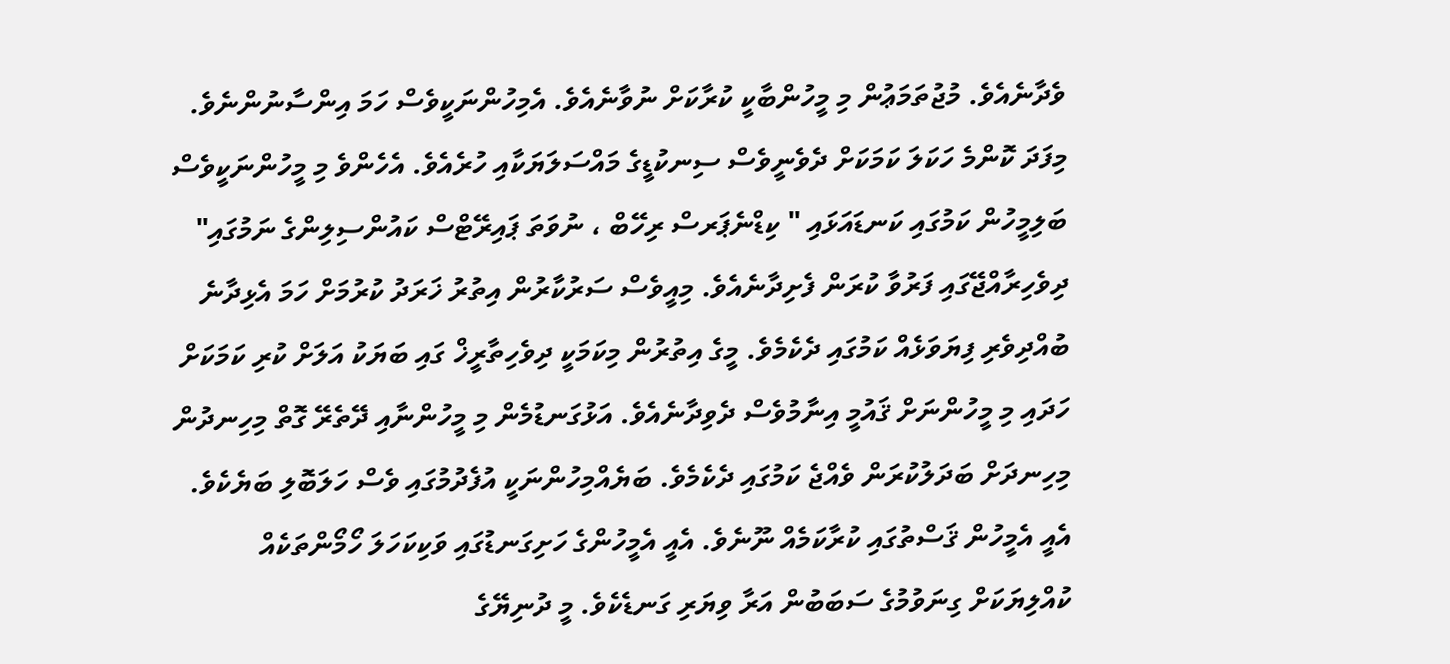ވެދާނެއެވެ. މުޖުތަމަޢުން މި މީހުންބާކީ ކުރާކަށް ނުވާނެއެވެ. އެމިހުންނަކީވެސް ހަމަ އިންސާނުންނެވެ. މިފަދަ ކޮންމެ ހަކަލަ ކަމަކަށް ދެވެނީވެސް ސިނކުޑީގެ މައްސަލަޔަކާއި ހުރެއެވެ. އެހެންވެ މި މީހުންނަކީވެސް ބަލިމީހުން ކަމުގައި ކަނޑައަޅައި " ކިޑްނެޕަރސް ރިހޭބް ، ނުވަތަ ޕައިރޭޓްސް ކައުންސިލިންގެ ނަމުގައި" ދިވެހިރާއްޖޭގައި ފަރުވާ ކުރަން ފެށިދާނެއެވެ. މިއީވެސް ސަރުކާރުން އިތުރު ޚަރަދު ކުރުމަށް ހަމަ އެޅިދާނެ ބުއްދިވެރި ފިޔަވަޅެއް ކަމުގައި ދެކެމެވެ. މީގެ އިތުރުން މިކަމަކީ ދިވެހިތާރީޚް ގައި ބަޔަކު އަލަށް ކުރި ކަމަކަށް ހަދައި މި މީހުންނަށް ޤައުމީ އިނާމުވެސް ދެވިދާނެއެވެ. އަޅުގަނޑުމެން މި މީހުންނާއި ދޭތެރޭ ގޮތް މިހިނދުން މިހިނދަށް ބަދަލުކުރަން ވެއްޖެ ކަމުގައި ދެކެމެވެ. ބަޔެއްމިހުންނަކީ އުފެދުމުގައި ވެސް ހަލަބޮލި ބަޔެކެވެ. އެއީ އެމީހުން ޤަސްތުގައި ކުރާކަމެއް ނޫނެވެ. އެއީ އެމީހުންގެ ހަށިގަނޑުގައި ވަކިކަހަލަ ހޯމޯންތަކެއް ކުއްލިޔަކަށް ގިނަވުމުގެ ސަބަބުން އަރާ ވިޔަރި ގަނޑެކެވެ. މީ ދުނިޔޭގެ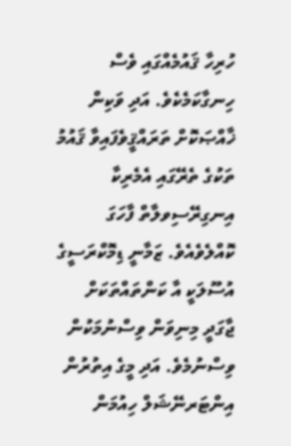ހުރިހާ ޤައުމެއްގައި ވެސް ހިނގާކަމެކެވެ. އަދި ވަކިން ޚާއްޞަކޮށް ތަރައްޤީވެފައިވާ ޤައުމު ތަކުގެ ތެރޭގައި އެމެރިކާ އިނގިރޭސިވލާތް ފާހަގަ ކޮއްލެވެއެވެ. ޒަމާނީ ޑިމޮކްރަސީގެ އުސޫލަކީ އާ ކަންތައްތަކަށް ޖާގަދީ މިނިވަން ވިސްނުމަކުން ވިސްނުމެވެ. އަދި މީގެ އިތުރުން އިންޓަރނޭޝަލް ހިއުމަން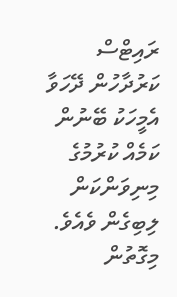ރައިޓްސް ކަރުދާހުން ދޭހަވާ އެމީހަކު ބޭނުން ކަމެއް ކުރުމުގެ މިނިވަންކަން ލިބިގެން ވެއެވެ. މިގޮތުން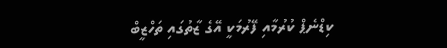ކިޑްނެޕް ކުރުމާއި ފޭރުމަކީ އޭގެ ޒާތުގައި ތަހްޒީބް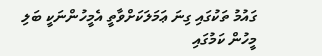ގައުމު ތަކުގައި ގިނަ ޢަމަލަކަށްވާތީ އެމީހުންނަކީ ބަލި މީހުން ކަމުގައި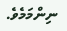ނިންމަމެވެ.